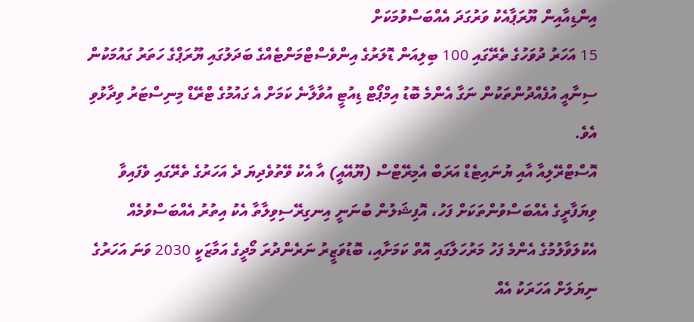އިންޑިއާއިން ޔޫރަޕާއެކު ވަރުގަދަ އެއްބަސްވުމަކަށް
15 އަހަރު ދުވަހުގެ ތެރޭގައި 100 ބިލިއަން ޑޮލަރުގެ އިންވެސްޓްމަންޓެއްގެ ބަދަލުގައި ޔޫރަޕްގެ ހަތަރު ގައުމަކުން ސިނާއީ އުފެއްދުންތަކުން ނަގާ އެންމެ ބޮޑު އިމްޕޯޓް ޑިއުޓީ އުވާލާނެ ކަމަށް އެ ގައުމުގެ ޓްރޭޑް މިނިސްޓަރު ވިދާޅުވި އެވެ.
އޮސްޓްރޭލިއާ އާއި ޔުނައިޓެޑް އަރަބް އެމިރޭޓްސް (ޔޫއޭއީ) އާ އެކު ވޭތުވެދިޔަ ދެ އަހަރުގެ ތެރޭގައި ވެފައިވާ ވިޔަފާރީގެ އެއްބަސްވުންތަކަށް ފަހު، އޮފިޝަލުން ބުނަނީ އިނގިރޭސިވިލާތާ އެކު އިތުރު އެއްބަސްވުމެއް އެކުލަވާލުމުގެ އެންމެ ފަހު މަރުހަލާގައި އޮތް ކަމަށާއި، ބޮޑުވަޒީރު ނަރެންދުރަ މޯދީގެ އަމާޒަކީ 2030 ވަނަ އަހަރުގެ ނިޔަލަށް އަހަރަކު އެއް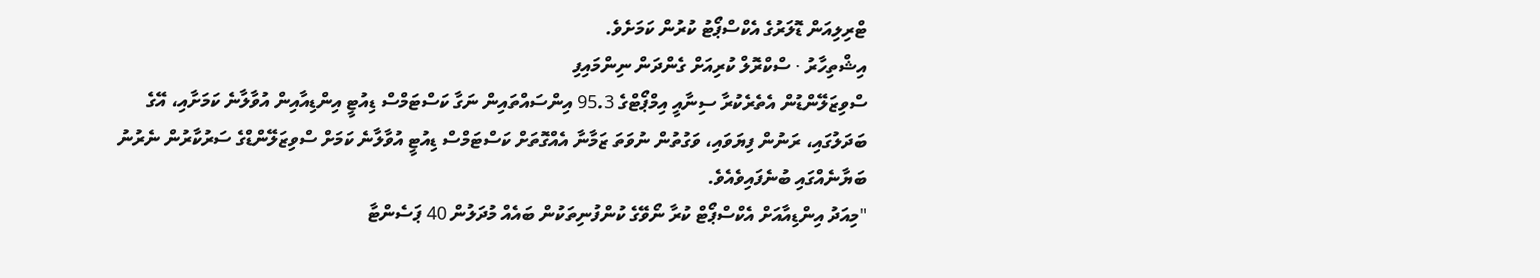ޓްރިލިއަން ޑޮލަރުގެ އެކްސްޕޯޓު ކުރުން ކަމަށެވެ.
އިޝްތިހާރު · ސްކްރޮލް ކުރިއަށް ގެންދަން ނިންމައިފި
ސްވިޒަލޭންޑުން އެތެރެކުރާ ސިނާއީ އިމްޕޯޓްގެ 95.3 އިންސައްތައިން ނަގާ ކަސްޓަމްސް ޑިއުޓީ އިންޑިއާއިން އުވާލާނެ ކަމަށާއި، އޭގެ ބަދަލުގައި، ރަނުން ފިޔަވައި، ވަގުތުން ނުވަތަ ޒަމާނާ އެއްގޮތަށް ކަސްޓަމްސް ޑިއުޓީ އުވާލާނެ ކަމަށް ސްވިޒަލޭންޑްގެ ސަރުކާރުން ނެރުނު ބަޔާނެއްގައި ބުނެފައިވެއެވެ.
"މިއަދު އިންޑިއާއަށް އެކްސްޕޯޓް ކުރާ ނޯވޭގެ ކުންފުނިތަކުން ބައެއް މުދަލުން 40 ޕަސެންޓާ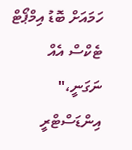ހަމައަށް ބޮޑު އިމްޕޯޓް ޓެކްސް އެއް ނަގަނީ،" އިންޑަސްޓްރީ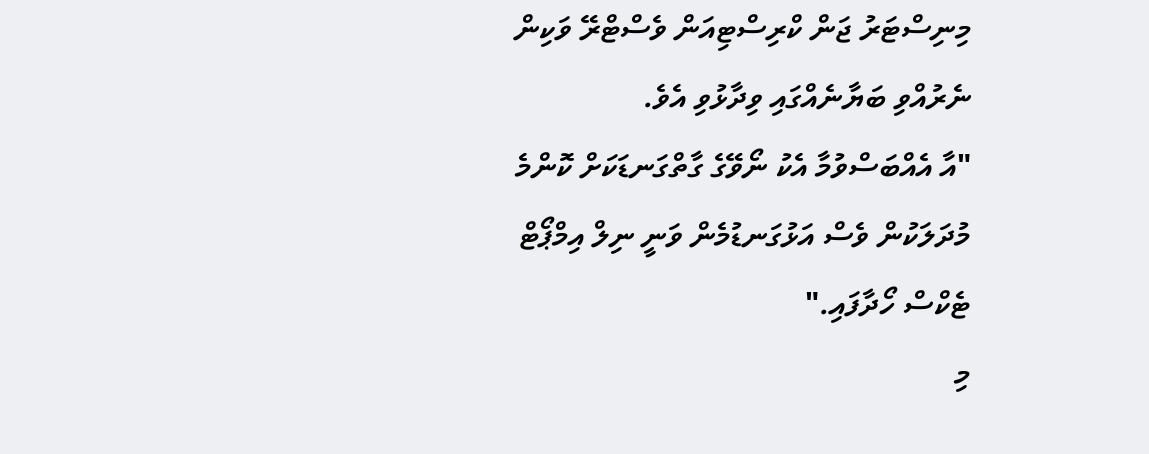މިނިސްޓަރު ޖަން ކްރިސްޓިއަން ވެސްޓްރޭ ވަކިން ނެރުއްވި ބަޔާނެއްގައި ވިދާޅުވި އެވެ.
"އާ އެއްބަސްވުމާ އެކު ނޯވޭގެ ގާތްގަނޑަކަށް ކޮންމެ މުދަލަކުން ވެސް އަޅުގަނޑުމެން ވަނީ ނިލް އިމްޕޯޓް ޓެކްސް ހޯދާފައި."
މި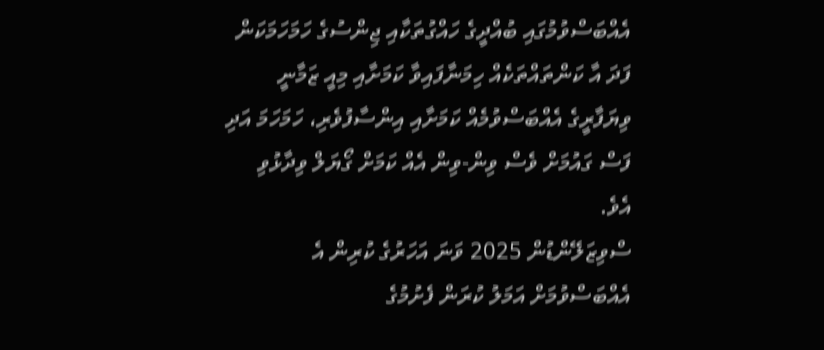އެއްބަސްވުމުގައި ބުއްދީގެ ހައްގުތަކާއި ޖިންސުގެ ހަމަހަމަކަން ފަދަ އާ ކަންތައްތަކެއް ހިމަނާފައިވާ ކަމަށާއި މިއީ ޒަމާނީ ވިޔަފާރީގެ އެއްބަސްވުމެއް ކަމަށާއި އިންސާފުވެރި، ހަމަހަމަ އަދި ފަސް ގައުމަށް ވެސް ވިން-ވިން އެއް ކަމަށް ގޯޔަލް ވިދާޅުވި އެވެ.
ސްވިޒަލޭންޑުން 2025 ވަނަ އަހަރުގެ ކުރިން އެ އެއްބަސްވުމަށް އަމަލު ކުރަން ފެށުމުގެ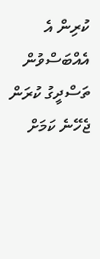ކުރިން އެ އެއްބަސްވުން ތަސްދީގު ކުރަން ޖެހޭނެ ކަމަށް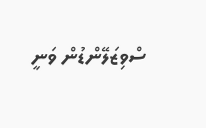ސްވިޒަލޭންޑުން ވަނީ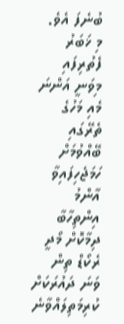ބުނެފަ އެވެ.
މި ޚަބަރު ފެތުރިފައި މިވަނީ އަންނަ މެއި މަހުގެ ތެރޭގައި ބޭއްވުމަށް ހަމަޖެހިފައިވާ އާންމު އިންތިހާބާ ދިމާކޮށް މޯދީ ރެކޯޑް ތިން ވަނަ ދައުރަކަށް ކުރިމަތިލައްވާނެ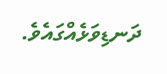ދަނޑިވަޅެއްގައެވެ.